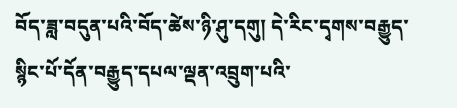བོད་ཟླ་བདུན་པའི་བོད་ཚེས་ཉི་ཤུ་དགུ། དེ་རིང་དྭགས་བརྒྱུད་སྙིང་པོ་དོན་བརྒྱུད་དཔལ་ལྡན་འབྲུག་པའི་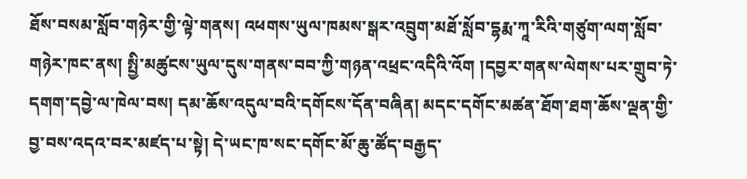ཐོས་བསམ་སློབ་གཉེར་གྱི་ལྟེ་གནས། འཕགས་ཡུལ་ཁམས་སྒར་འབྲུག་མཐོ་སློབ་དྷརྨ་ཀཱ་རིའི་གཙུག་ལག་སློབ་གཉེར་ཁང་ནས། སྤྱི་མཚུངས་ཡུལ་དུས་གནས་བབ་ཀྱི་གཉན་འཕྲང་འདིའི་འོག །དབྱར་གནས་ལེགས་པར་གྲུབ་ཏེ་དགག་དབྱེ་ལ་ཁེལ་བས། དམ་ཆོས་འདུལ་བའི་དགོངས་དོན་བཞིན། མདང་དགོང་མཚན་ཐོག་ཐག་ཆོས་ལྡན་གྱི་བྱ་བས་འདའ་བར་མཛད་པ་སྟེ། དེ་ཡང་ཁ་སང་དགོང་མོ་ཆུ་ཚོད་བརྒྱད་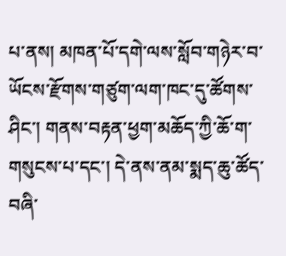པ་ནས། མཁན་པོ་དགེ་ལས་སློབ་གཉེར་བ་ཡོངས་རྫོགས་གཙུག་ལག་ཁང་དུ་ཚོགས་ཤིང་། གནས་བརྟན་ཕྱག་མཆོད་ཀྱི་ཆོ་ག་གསུངས་པ་དང་། དེ་ནས་ནམ་སྨད་ཆུ་ཚོད་བཞི་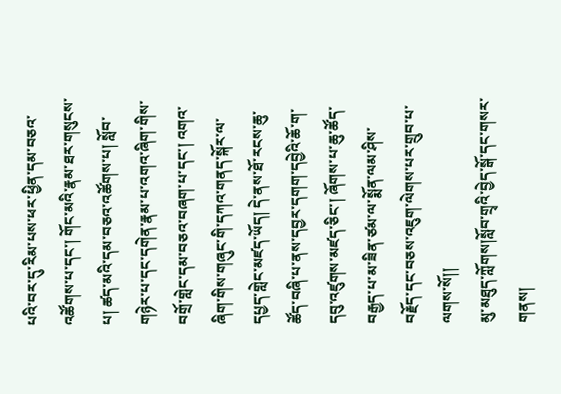པའི་བར་དུ་རིམ་པས་ཕར་ཕྱིན་དམ་བཅའ་འཚོགས་པ་དང་། གོང་མའི་རྣམ་ཐར་གསུངས་པ། ཚད་མའི་དམ་བཅའ་འཚོགས་པ། སློབ་གཉེར་པ་དང་དགེན་རྣམ་པ་འགའ་ཞིག་གིས་བགྲོ་གླེང་དམ་བཅའ་བཞག་པ་དང་། འགའ་ཞིག་གིས་གཞུང་གི་དཀའ་གནད་སྐོར་ལ་དཔྱད་གླེང་མཛད་ཡོད། དེ་ནས་ཐོ་རངས་ཆུ་ཚོད་བཞི་པ་ནས་དབྱར་དགག་དབྱེའི་ཆོ་ག་དབུ་འཛུགས་མཛད་ཅིང་། ཞོགས་པ་ཆུ་ཚོད་བརྒྱད་པ་མ་ཟིན་ཙམ་ལ་སྨོན་ལམ་ཤིས་བརྗོད་དང་བཅས་འཇུག་ལེགས་པར་གྲུབ་པ་ལགས་སོ།།
མུ་མཐུད་ཀློགས།སློབ་གྲྭའི་བྱེད་སྒོ་དང་གསར་གནས།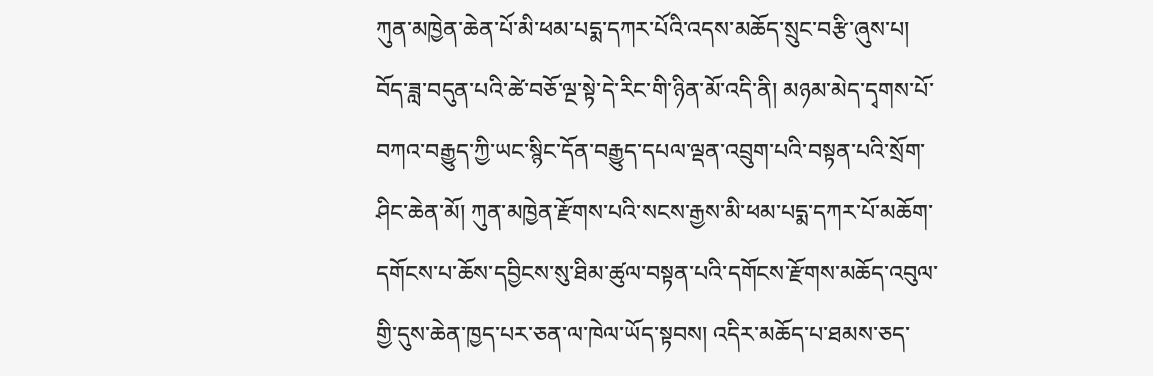ཀུན་མཁྱེན་ཆེན་པོ་མི་ཕམ་པདྨ་དཀར་པོའི་འདས་མཆོད་སྲུང་བརྩི་ཞུས་པ།
བོད་ཟླ་བདུན་པའི་ཚེ་བཅོ་ལྔ་སྟེ་དེ་རིང་གི་ཉིན་མོ་འདི་ནི། མཉམ་མེད་དྭགས་པོ་བཀའ་བརྒྱུད་ཀྱི་ཡང་སྙིང་དོན་བརྒྱུད་དཔལ་ལྡན་འབྲུག་པའི་བསྟན་པའི་སྲོག་ཤིང་ཆེན་མོ། ཀུན་མཁྱེན་རྫོགས་པའི་སངས་རྒྱས་མི་ཕམ་པདྨ་དཀར་པོ་མཆོག་དགོངས་པ་ཆོས་དབྱིངས་སུ་ཐིམ་ཚུལ་བསྟན་པའི་དགོངས་རྫོགས་མཆོད་འབུལ་གྱི་དུས་ཆེན་ཁྱད་པར་ཅན་ལ་ཁེལ་ཡོད་སྟབས། འདིར་མཆོད་པ་ཐམས་ཅད་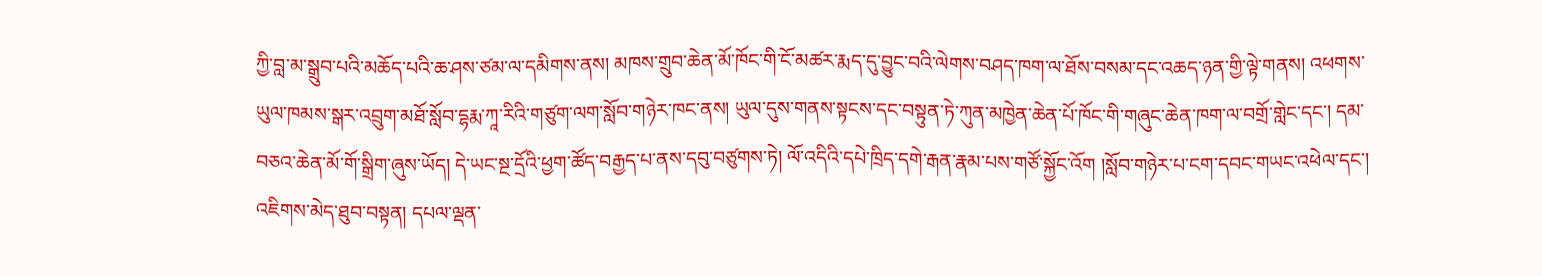ཀྱི་བླ་མ་སྒྲུབ་པའི་མཆོད་པའི་ཆ་ཤས་ཙམ་ལ་དམིགས་ནས། མཁས་གྲུབ་ཆེན་མོ་ཁོང་གི་ངོ་མཚར་རྨད་དུ་བྱུང་བའི་ལེགས་བཤད་ཁག་ལ་ཐོས་བསམ་དང་འཆད་ཉན་གྱི་ལྟེ་གནས། འཕགས་ཡུལ་ཁམས་སྒར་འབྲུག་མཐོ་སློབ་དྷརྨ་ཀཱ་རིའི་གཙུག་ལག་སློབ་གཉེར་ཁང་ནས། ཡུལ་དུས་གནས་སྟངས་དང་བསྟུན་ཏེ་ཀུན་མཁྱེན་ཆེན་པོ་ཁོང་གི་གཞུང་ཆེན་ཁག་ལ་བགྲོ་གླེང་དང་། དམ་བཅའ་ཆེན་མོ་གོ་སྒྲིག་ཞུས་ཡོད། དེ་ཡང་སྔ་དྲོའི་ཕྱག་ཚོད་བརྒྱད་པ་ནས་དབུ་བཙུགས་ཏེ། ལོ་འདིའི་དཔེ་ཁྲིད་དགེ་རྒན་རྣམ་པས་གཙོ་སྐྱོང་འོག །སློབ་གཉེར་པ་ངག་དབང་གཡང་འཕེལ་དང་། འཇིགས་མེད་ཐུབ་བསྟན། དཔལ་ལྡན་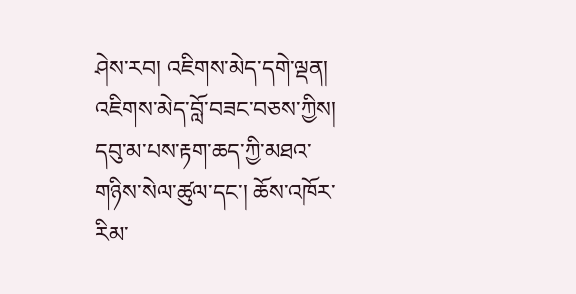ཤེས་རབ། འཇིགས་མེད་དགེ་ལྡན། འཇིགས་མེད་བློ་བཟང་བཅས་ཀྱིས། དབུ་མ་པས་རྟག་ཆད་ཀྱི་མཐའ་གཉིས་སེལ་ཚུལ་དང་། ཆོས་འཁོར་རིམ་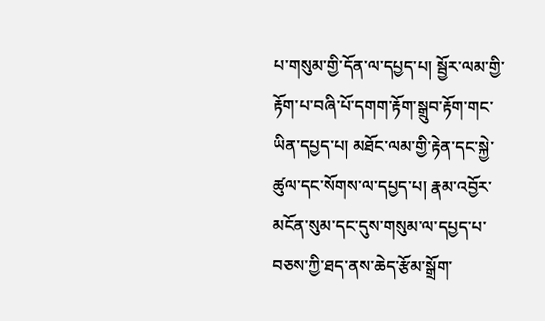པ་གསུམ་གྱི་དོན་ལ་དཔྱད་པ། སྦྱོར་ལམ་གྱི་རྟོག་པ་བཞི་པོ་དགག་རྟོག་སྒྲུབ་རྟོག་གང་ཡིན་དཔྱད་པ། མཐོང་ལམ་གྱི་རྟེན་དང་སྐྱེ་ཚུལ་དང་སོགས་ལ་དཔྱད་པ། རྣམ་འབྱོར་མངོན་སུམ་དང་དུས་གསུམ་ལ་དཔྱད་པ་བཅས་ཀྱི་ཐད་ནས་ཆེད་རྩོམ་སྒྲོག་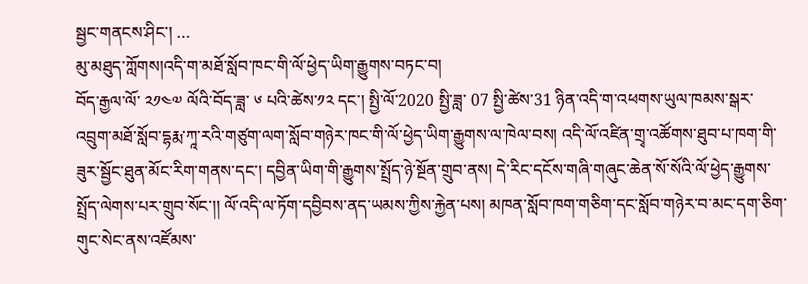སྦྱང་གནངས་ཤིང་། …
མུ་མཐུད་ཀློགས།འདི་ག་མཐོ་སློབ་ཁང་གི་ལོ་ཕྱེད་ཡིག་རྒྱུགས་བཏང་བ།
བོད་རྒྱལ་ལོ་ ༢༡༤༧ ལོའི་བོད་ཟླ་ ༦ པའི་ཚེས་༡༢ དང་། སྤྱི་ལོ་2020 སྤྱི་ཟླ་ 07 སྤྱི་ཚེས་31 ཉིན་འདི་ག་འཕགས་ཡུལ་ཁམས་སྒར་འབྲུག་མཐོ་སློབ་དྷརྨ་ཀཱ་རའི་གཙུག་ལག་སློབ་གཉེར་ཁང་གི་ལོ་ཕྱེད་ཡིག་རྒྱུགས་ལ་ཁེལ་བས། འདི་ལོ་འཛིན་གྲྭ་འཚོགས་ཐུབ་པ་ཁག་གི་ཟུར་སྦྱོང་ཐུན་མོང་རིག་གནས་དང་། དབྱིན་ཡིག་གི་རྒྱུགས་སྤྲོད་ཉེ་སྔོན་གྲུབ་ནས། དེ་རིང་དངོས་གཞི་གཞུང་ཆེན་སོ་སོའི་ལོ་ཕྱེད་རྒྱུགས་སྤྲོད་ལེགས་པར་གྲུབ་སོང་།། ལོ་འདི་ལ་ཏོག་དབྱིབས་ནད་ཡམས་ཀྱིས་རྐྱེན་པས། མཁན་སློབ་ཁག་གཅིག་དང་སློབ་གཉེར་བ་མང་དག་ཅིག་གུང་སེང་ནས་འཛོམས་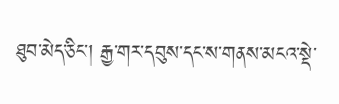ཐུབ་མེད་ཅིང་། རྒྱ་གར་དབུས་དང་ས་གནས་མངའ་སྡེ་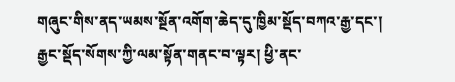གཞུང་གིས་ནད་ཡམས་སྔོན་འགོག་ཆེད་དུ་ཁྱིམ་སྡོད་བཀའ་རྒྱ་དང་། རྒྱང་སྡོད་སོགས་ཀྱི་ལམ་སྟོན་གནང་བ་ལྟར། ཕྱི་ནང་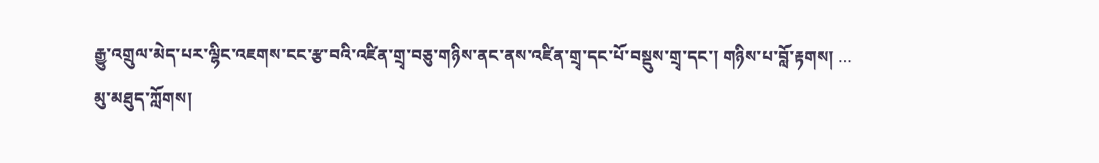རྒྱུ་འགྲུལ་མེད་པར་ལྷིང་འཇགས་ངང་རྩ་བའི་འཛིན་གྲྭ་བཅུ་གཉིས་ནང་ནས་འཛིན་གྲྭ་དང་པོ་བསྡུས་གྲྭ་དང་། གཉིས་པ་བློ་རྟགས། …
མུ་མཐུད་ཀློགས།